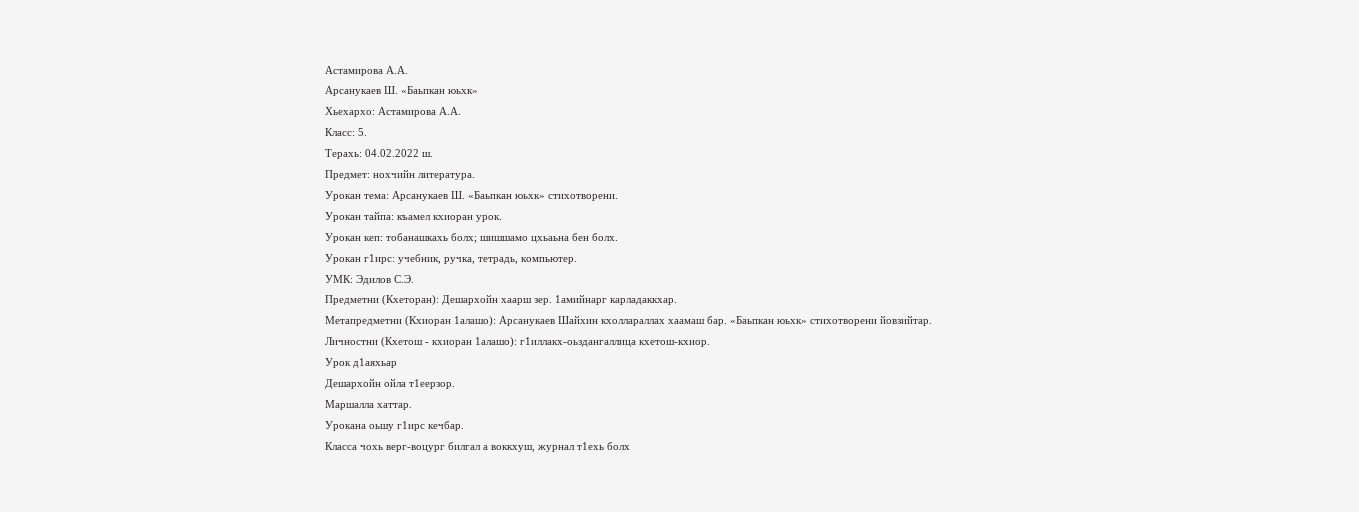Астамирова А.А.
Арсанукаев Ш. «Баьпкан юьхк»
Хьехархо: Астамирова А.А.
Класс: 5.
Терахь: 04.02.2022 ш.
Предмет: нохчийн литература.
Урокан тема: Арсанукаев Ш. «Баьпкан юьхк» стихотворени.
Урокан тайпа: къамел кхиоран урок.
Урокан кеп: тобанашкахь болх; шишшамо цхьаьна бен болх.
Урокан г1ирс: учебник, ручка, тетрадь, компьютер.
УМК: Эдилов С.Э.
Предметни (Кхеторан): Дешархойн хаарш зер. 1амийнарг карладаккхар.
Метапредметни (Кхиоран 1алашо): Арсанукаев Шайхин кхоллараллах хаамаш бар. «Баьпкан юьхк» стихотворени йовзийтар.
Личностни (Кхетош - кхиоран 1алашо): г1иллакх-оьздангаллица кхетош-кхиор.
Урок д1аяхьар
Дешархойн ойла т1еерзор.
Маршалла хаттар.
Урокана оьшу г1ирс кечбар.
Класса чохь верг-воцург билгал а воккхуш, журнал т1ехь болх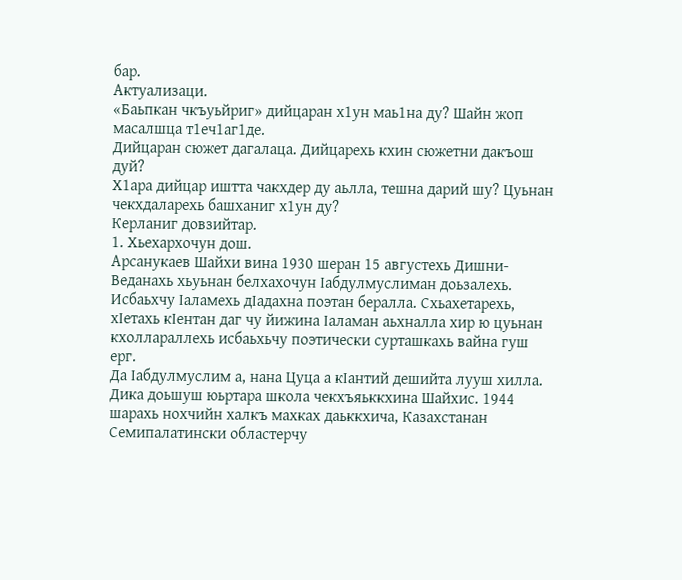бар.
Актуализаци.
«Баьпкан чкъуьйриг» дийцаран х1ун маь1на ду? Шайн жоп масалшца т1еч1аг1де.
Дийцаран сюжет дагалаца. Дийцарехь кхин сюжетни дакъош дуй?
Х1ара дийцар иштта чакхдер ду аьлла, тешна дарий шу? Цуьнан чекхдаларехь башханиг х1ун ду?
Керланиг довзийтар.
1. Хьехархочун дош.
Арсанукаев Шайхи вина 1930 шеран 15 августехь Дишни-Веданахь хьуьнан белхахочун Iабдулмуслиман доьзалехь. Исбаьхчу Iаламехь дIадахна поэтан бералла. Схьахетарехь, хIетахь кIентан даг чу йижина Iаламан аьхналла хир ю цуьнан кхоллараллехь исбаьхьчу поэтически сурташкахь вайна гуш ерг.
Да Iабдулмуслим а, нана Цуца а кIантий дешийта лууш хилла. Дика доьшуш юьртара школа чекхъяьккхина Шайхис. 1944 шарахь нохчийн халкъ махках даьккхича, Казахстанан Семипалатински областерчу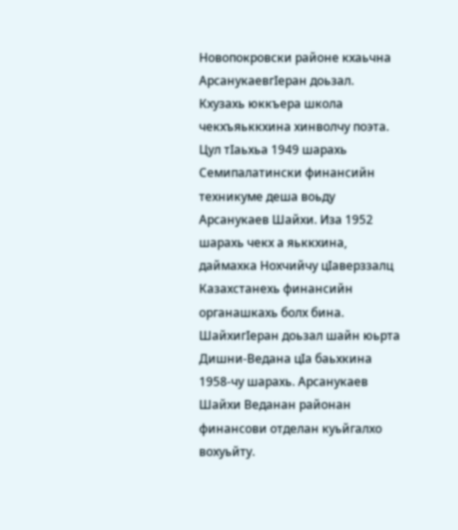Новопокровски районе кхаьчна АрсанукаевгIеран доьзал. Кхузахь юккъера школа чекхъяьккхина хинволчу поэта. Цул тIаьхьа 1949 шарахь Семипалатински финансийн техникуме деша воьду Арсанукаев Шайхи. Иза 1952 шарахь чекх а яьккхина, даймахка Нохчийчу цIаверззалц Казахстанехь финансийн органашкахь болх бина. ШайхигIеран доьзал шайн юьрта Дишни-Ведана цIа баьхкина 1958-чу шарахь. Арсанукаев Шайхи Веданан районан финансови отделан куьйгалхо вохуьйту.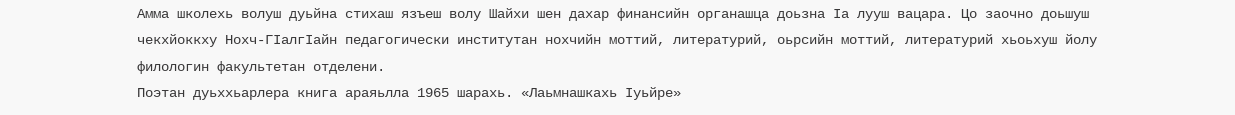Амма школехь волуш дуьйна стихаш язъеш волу Шайхи шен дахар финансийн органашца доьзна Iа лууш вацара. Цо заочно доьшуш чекхйоккху Нохч-ГIалгIайн педагогически институтан нохчийн моттий, литературий, оьрсийн моттий, литературий хьоьхуш йолу филологин факультетан отделени.
Поэтан дуьххьарлера книга араяьлла 1965 шарахь. «Лаьмнашкахь Iуьйре»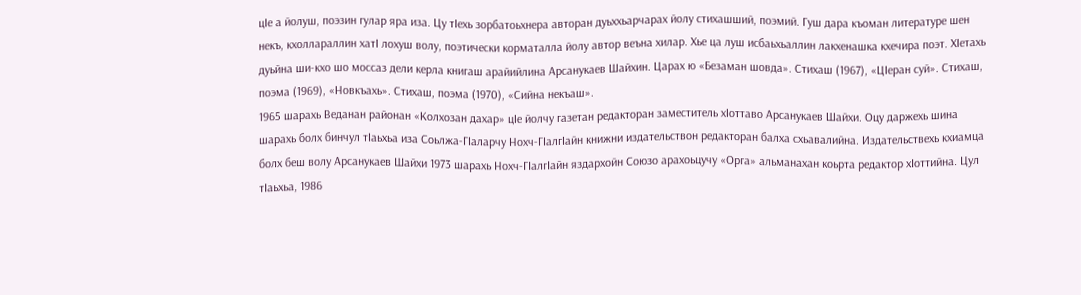цIе а йолуш, поэзин гулар яра иза. Цу тIехь зорбатоьхнера авторан дуьххьарчарах йолу стихашший, поэмий. Гуш дара къоман литературе шен некъ, кхоллараллин хатI лохуш волу, поэтически корматалла йолу автор веъна хилар. Хье ца луш исбаьхьаллин лакхенашка кхечира поэт. ХIетахь дуьйна ши-кхо шо моссаз дели керла книгаш арайийлина Арсанукаев Шайхин. Царах ю «Безаман шовда». Стихаш (1967), «ЦIеран суй». Стихаш, поэма (1969), «Новкъахь». Стихаш, поэма (1970), «Сийна некъаш».
1965 шарахь Веданан районан «Колхозан дахар» цIе йолчу газетан редакторан заместитель хIоттаво Арсанукаев Шайхи. Оцу даржехь шина шарахь болх бинчул тIаьхьа иза Соьлжа-ГIаларчу Нохч-ГIалгIайн книжни издательствон редакторан балха схьавалийна. Издательствехь кхиамца болх беш волу Арсанукаев Шайхи 1973 шарахь Нохч-ГIалгIайн яздархойн Союзо арахоьцучу «Орга» альманахан коьрта редактор хIоттийна. Цул тIаьхьа, 1986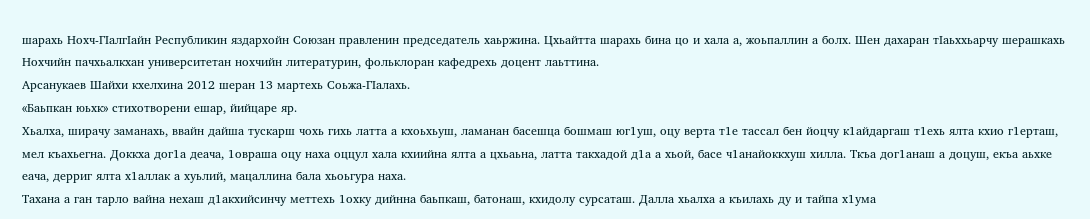шарахь Нохч-ГIалгIайн Республикин яздархойн Союзан правленин председатель хаьржина. Цхьайтта шарахь бина цо и хала а, жоьпаллин а болх. Шен дахаран тIаьххьарчу шерашкахь Нохчийн пачхьалкхан университетан нохчийн литературин, фольклоран кафедрехь доцент лаьттина.
Арсанукаев Шайхи кхелхина 2012 шеран 13 мартехь Соьжа-ГIалахь.
«Баьпкан юьхк» стихотворени ешар, йийцаре яр.
Хьалха, ширачу заманахь, ввайн дайша тускарш чохь гихь латта а кхоьхьуш, ламанан басешца бошмаш юг1уш, оцу верта т1е тассал бен йоцчу к1айдаргаш т1ехь ялта кхио г1ерташ, мел къахьегна. Доккха дог1а деача, 1овраша оцу наха оццул хала кхиийна ялта а цхьаьна, латта такхадой д1а а хьой, басе ч1анайоккхуш хилла. Ткъа дог1анаш а доцуш, екъа аьхке еача, дерриг ялта х1аллак а хуьлий, мацаллина бала хьоьгура наха.
Тахана а ган тарло вайна нехаш д1акхийсинчу меттехь 1охку дийнна баьпкаш, батонаш, кхидолу сурсаташ. Далла хьалха а къилахь ду и тайпа х1ума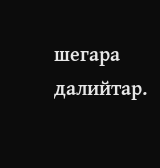шегара далийтар.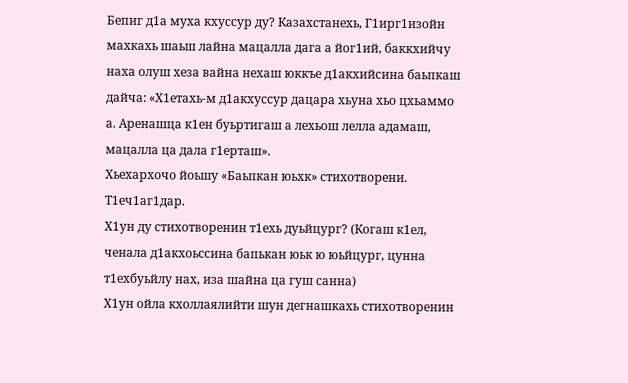Бепиг д1а муха кхуссур ду? Казахстанехь, Г1ирг1изойн махкахь шаьш лайна мацалла дага а йог1ий, баккхийчу наха олуш хеза вайна нехаш юккъе д1акхийсина баьпкаш дайча: «Х1етахь-м д1акхуссур дацара хьуна хьо цхьаммо а. Аренашца к1ен буьртигаш а лехьош лелла адамаш, мацалла ца дала г1ерташ».
Хьехархочо йоьшу «Баьпкан юьхк» стихотворени.
Т1еч1аг1дар.
Х1ун ду стихотворенин т1ехь дуьйцург? (Когаш к1ел, ченала д1акхоьссина бапькан юьк ю юьйцург, цунна т1ехбуьйлу нах, иза шайна ца гуш санна)
Х1ун ойла кхоллаялийти шун дегнашкахь стихотворенин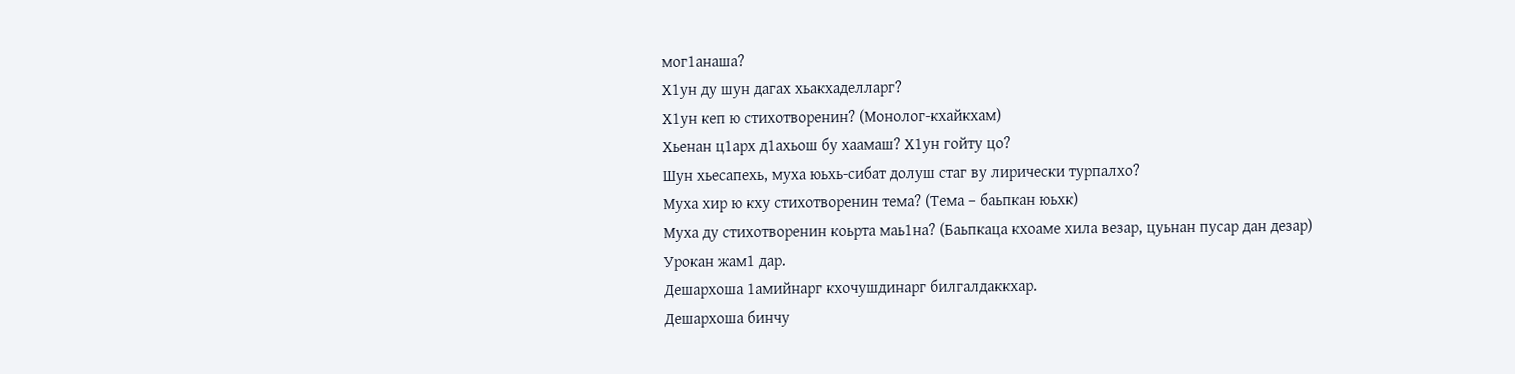мог1анаша?
Х1ун ду шун дагах хьакхаделларг?
Х1ун кеп ю стихотворенин? (Монолог-кхайкхам)
Хьенан ц1арх д1ахьош бу хаамаш? Х1ун гойту цо?
Шун хьесапехь, муха юьхь-сибат долуш стаг ву лирически турпалхо?
Муха хир ю кху стихотворенин тема? (Тема – баьпкан юьхк)
Муха ду стихотворенин коьрта маь1на? (Баьпкаца кхоаме хила везар, цуьнан пусар дан дезар)
Урокан жам1 дар.
Дешархоша 1амийнарг кхочушдинарг билгалдаккхар.
Дешархоша бинчу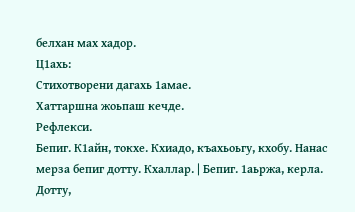белхан мах хадор.
Ц1ахь:
Стихотворени дагахь 1амае.
Хаттаршна жоьпаш кечде.
Рефлекси.
Бепиг. К1айн, токхе. Кхиадо, къахьоьгу, кхобу. Нанас мерза бепиг дотту. Кхаллар. | Бепиг. 1аьржа, керла. Дотту,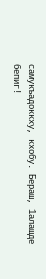самукъадоккху, кхобу. Бераш, 1алашде бепиг!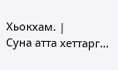Хьокхам. |
Суна атта хеттарг…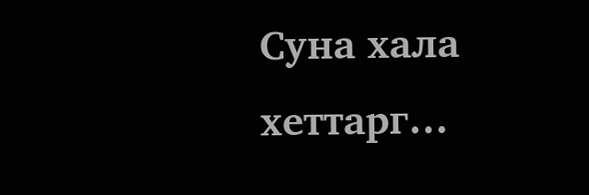Суна хала хеттарг…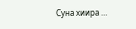Суна хиира …